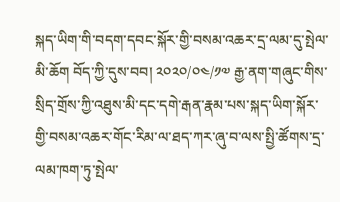སྐད་ཡིག་གི་བདག་དབང་སྐོར་གྱི་བསམ་འཆར་དྲ་ལམ་དུ་སྤེལ་མི་ཆོག བོད་ཀྱི་དུས་བབ། ༢༠༢༠/༠༤/༡༧ རྒྱ་ནག་གཞུང་གིས་སྲིད་གྲོས་ཀྱི་འཐུས་མི་དང་དགེ་རྒན་རྣམ་པས་སྐད་ཡིག་སྐོར་གྱི་བསམ་འཆར་གོང་རིམ་ལ་ཐད་ཀར་ཞུ་བ་ལས་སྤྱི་ཚོགས་དྲ་ལམ་ཁག་ཏུ་སྤེལ་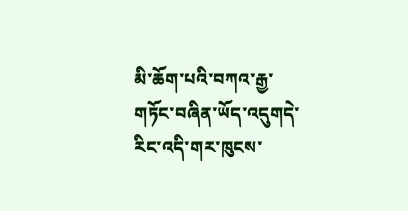མི་ཆོག་པའི་བཀའ་རྒྱ་གཏོང་བཞིན་ཡོད་འདུགདེ་རིང་འདི་གར་ཁུངས་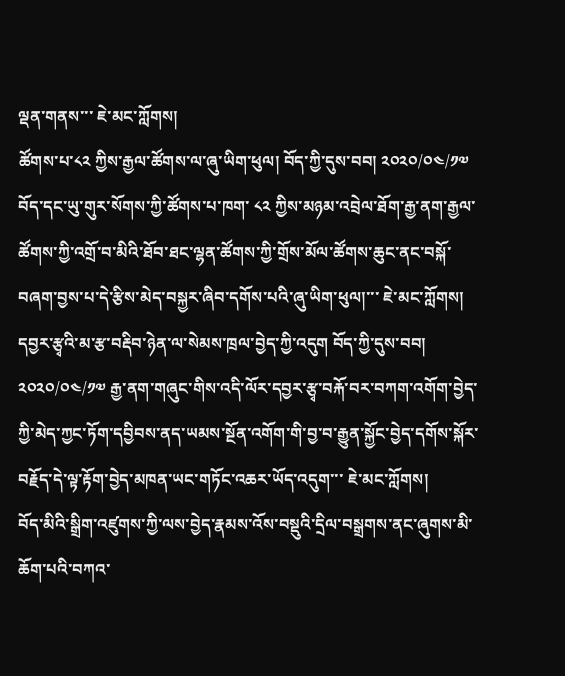ལྡན་གནས་་་ ཇེ་མང་ཀློགས།
ཚོགས་པ་༨༢ ཀྱིས་རྒྱལ་ཚོགས་ལ་ཞུ་ཡིག་ཕུལ། བོད་ཀྱི་དུས་བབ། ༢༠༢༠/༠༤/༡༧ བོད་དང་ཡུ་གུར་སོགས་ཀྱི་ཚོགས་པ་ཁག་ ༨༢ ཀྱིས་མཉམ་འབྲེལ་ཐོག་རྒྱ་ནག་རྒྱལ་ཚོགས་ཀྱི་འགྲོ་བ་མིའི་ཐོབ་ཐང་ལྷན་ཚོགས་ཀྱི་གྲོས་མོལ་ཚོགས་ཆུང་ནང་བསྐོ་བཞག་བྱས་པ་དེ་རྩིས་མེད་བསྐྱར་ཞིབ་དགོས་པའི་ཞུ་ཡིག་ཕུལ།་་་ ཇེ་མང་ཀློགས།
དབྱར་རྩྭའི་མ་རྩ་བརྡིབ་ཉེན་ལ་སེམས་ཁྲལ་བྱེད་ཀྱི་འདུག བོད་ཀྱི་དུས་བབ། ༢༠༢༠/༠༤/༡༧ རྒྱ་ནག་གཞུང་གིས་འདི་ལོར་དབྱར་རྩྭ་བརྐོ་བར་བཀག་འགོག་བྱེད་ཀྱི་མེད་ཀྱང་ཏོག་དབྱིབས་ནད་ཡམས་སྔོན་འགོག་གི་བྱ་བ་རྒྱུན་སྐྱོང་བྱེད་དགོས་སྐོར་བརྗོད་དེ་ལྟ་རྟོག་བྱེད་མཁན་ཡང་གཏོང་འཆར་ཡོད་འདུག་་་ ཇེ་མང་ཀློགས།
བོད་མིའི་སྒྲིག་འཛུགས་ཀྱི་ལས་བྱེད་རྣམས་འོས་བསྡུའི་དྲིལ་བསྒྲགས་ནང་ཞུགས་མི་ཆོག་པའི་བཀའ་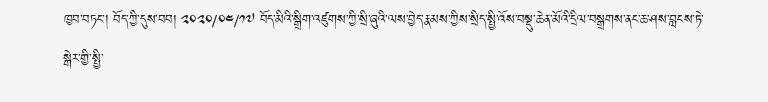ཁྱབ་བཏང་། བོད་ཀྱི་དུས་བབ། ༢༠༢༠/༠༤/༡༧ བོད་མིའི་སྒྲིག་འཛུགས་ཀྱི་སྲི་ཞུའི་ལས་བྱེད་རྣམས་ཀྱིས་སྲིད་སྤྱི་འོས་བསྡུ་ཆེན་མོའི་དྲིལ་བསྒྲགས་ནང་ཆ་ཤས་བླངས་ཏེ་སྒེར་གྱི་སྤྱི་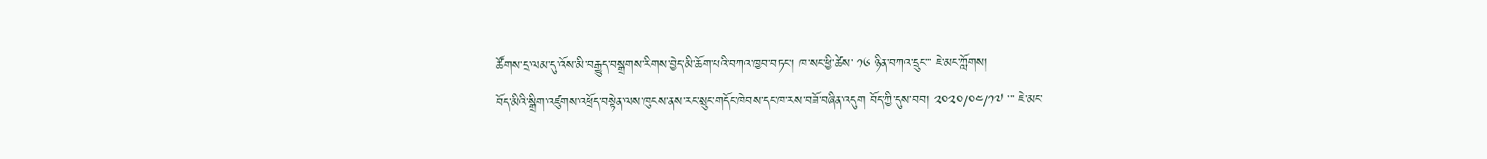ཚོགས་དྲ་ལམ་དུ་འོས་མི་བརྒྱུད་བསྒྲགས་རིགས་བྱེད་མི་ཆོག་པའི་བཀའ་ཁྱབ་བཏང་། ཁ་སང་ཕྱི་ཚེས་ ༡༦ ཉིན་བཀའ་དྲུང་་་ ཇེ་མང་ཀློགས།
བོད་མིའི་སྒྲིག་འཛུགས་འཕྲོད་བསྟེན་ལས་ཁུངས་ནས་རང་སྲུང་གདོང་ཁེབས་དང་ཁ་རས་བཟོ་བཞིན་འདུག བོད་ཀྱི་དུས་བབ། ༢༠༢༠/༠༤/༡༧ ་་་ ཇེ་མང་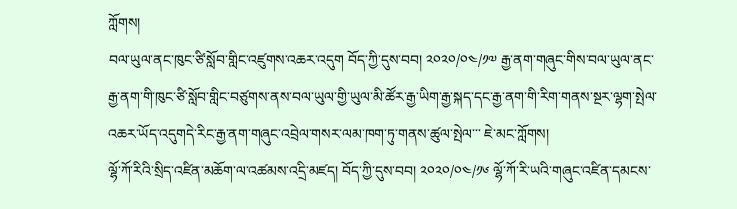ཀློགས།
བལ་ཡུལ་ནང་ཁུང་ཙི་སློབ་གླིང་འཛུགས་འཆར་འདུག བོད་ཀྱི་དུས་བབ། ༢༠༢༠/༠༤/༡༧ རྒྱ་ནག་གཞུང་གིས་བལ་ཡུལ་ནང་རྒྱ་ནག་གི་ཁུང་ཙི་སློབ་གླིང་བཙུགས་ནས་བལ་ཡུལ་གྱི་ཡུལ་མི་ཚོར་རྒྱ་ཡིག་རྒྱ་སྐད་དང་རྒྱ་ནག་གི་རིག་གནས་སྔར་ལྷག་སྤེལ་འཆར་ཡོད་འདུགདེ་རིང་རྒྱ་ནག་གཞུང་འབྲེལ་གསར་ལམ་ཁག་ཏུ་གནས་ཚུལ་སྤེལ་་་ ཇེ་མང་ཀློགས།
ལྷོ་ཀོ་རིའི་སྲིད་འཛིན་མཆོག་ལ་འཚམས་འདྲི་མཛད། བོད་ཀྱི་དུས་བབ། ༢༠༢༠/༠༤/༡༦ ལྷོ་ཀོ་རི་ཡའི་གཞུང་འཛིན་དམངས་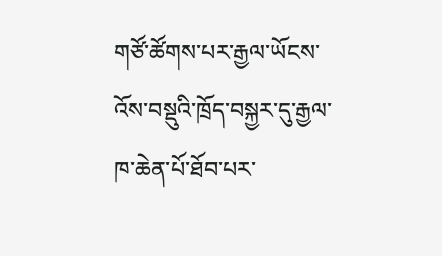གཙོ་ཚོགས་པར་རྒྱལ་ཡོངས་འོས་བསྡུའི་ཁྲོད་བསྐྱར་དུ་རྒྱལ་ཁ་ཆེན་པོ་ཐོབ་པར་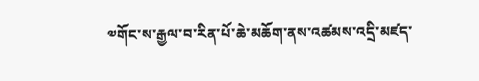༧གོང་ས་རྒྱལ་བ་རིན་པོ་ཆེ་མཆོག་ནས་འཚམས་འདྲི་མཛད་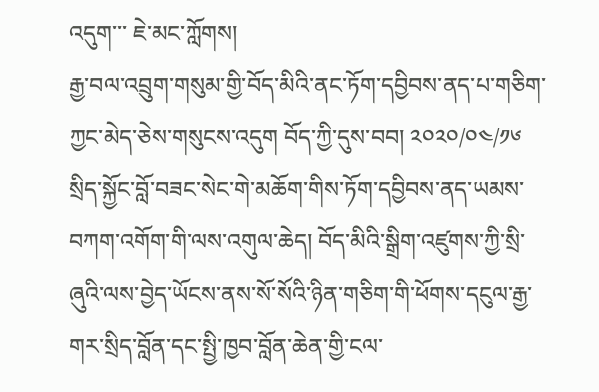འདུག་་་ ཇེ་མང་ཀློགས།
རྒྱ་བལ་འབྲུག་གསུམ་གྱི་བོད་མིའི་ནང་ཏོག་དབྱིབས་ནད་པ་གཅིག་ཀྱང་མེད་ཅེས་གསུངས་འདུག བོད་ཀྱི་དུས་བབ། ༢༠༢༠/༠༤/༡༦ སྲིད་སྐྱོང་བློ་བཟང་སེང་གེ་མཆོག་གིས་ཏོག་དབྱིབས་ནད་ཡམས་བཀག་འགོག་གི་ལས་འགུལ་ཆེད། བོད་མིའི་སྒྲིག་འཛུགས་ཀྱི་སྲི་ཞུའི་ལས་བྱེད་ཡོངས་ནས་སོ་སོའི་ཉིན་གཅིག་གི་ཕོགས་དངུལ་རྒྱ་གར་སྲིད་བློན་དང་སྤྱི་ཁྱབ་བློན་ཆེན་གྱི་ངལ་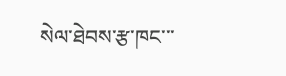སེལ་ཐེབས་རྩ་ཁང་་་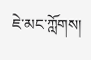ཇེ་མང་ཀློགས།